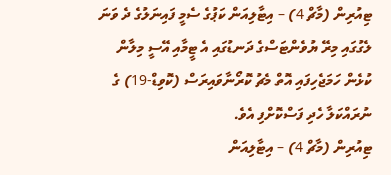ޓިއުރިން (މާޗް 4) – އިޓާލިއަން ކަޕުގެ ސެމީ ފައިނަލުގެ ދެ ވަނަ ލެގުގައި މިރޭ ޔުވެންޓަސްގެ ދަނޑުގައި އެ ޓީމާއި އޭސީ މިލާން ކުޅެން ހަމަޖެހިފައި އޮތް މެޗު ކޮރޯނާވައިރަސް (ކޮވިޑް-19) ގެ ނުރައްކަލާ ހެދި ފަސްކޮށްފި އެވެ.
ޓިއުރިން (މާޗް 4) – އިޓާލިއަން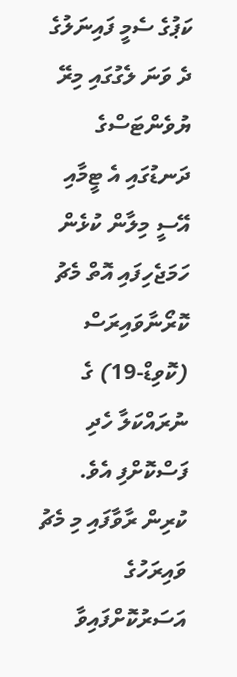ކަޕުގެ ސެމީ ފައިނަލުގެ ދެ ވަނަ ލެގުގައި މިރޭ ޔުވެންޓަސްގެ ދަނޑުގައި އެ ޓީމާއި އޭސީ މިލާން ކުޅެން ހަމަޖެހިފައި އޮތް މެޗު ކޮރޯނާވައިރަސް (ކޮވިޑް-19) ގެ ނުރައްކަލާ ހެދި ފަސްކޮށްފި އެވެ.
ކުރިން ރާވާފައި މި މެޗު ވައިރަހުގެ އަސަރުކޮށްފައިވާ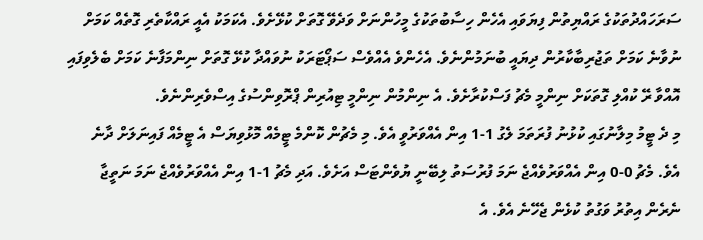ސަރަހައްދުތަކުގެ ރައްޔިތުން ފިޔަވައި އެހެން ހިސާބުތަކުގެ މީހުންނަށް ވަދެވޭ ގޮތަށް ކުޅޭށެވެ. އެކަމަކު އެއީ ރައްކާތެރި ގޮތެއް ކަމަށް ނުވާނެ ކަމަށް ތަޖުރިބާކާރުން ދިޔައީ ބުނަމުންނެވެ. އެހެންވެ އެއްވެސް ސަޕޯޓަރަކު ނުވައްދާ ކުޅޭ ގޮތަށް ނިންމަފާނެ ކަމަށް ބެލެވިފައި އޮއްވާ ރޭ ކުއްލި ގޮތަކަށް ނިންމީ މެޗު ފަސްކުރާށެވެ. އެ ނިންމުން ނިންމީ ޓިއުރިން ޕްރޮވިންސުގެ އިސްވެރިންނެވެ.
މި ދެ ޓީމު މިލާނުގައި ކުޅުނު ފުރަތަމަ ލެގު 1-1 އިން އެއްވަރުވީ އެވެ. މި މެޗުން ކޮންމެ ޓީމެއް މޮޅުވިޔަސް އެ ޓީމެއް ފައިނަލަށް ދާނެ އެވެ. މެޗު 0-0 އިން އެއްވަރުވެއްޖެ ނަމަ ފުރުސަތު ލިބޭނީ ޔުވެންޓަސް އަށެވެ. އަދި މެޗު 1-1 އިން އެއްވަރުވެއްޖެ ނަމަ ނަތީޖާ ނެރެން އިތުރު ވަގުތު ކުޅެން ޖެހޭނެ އެވެ. އެ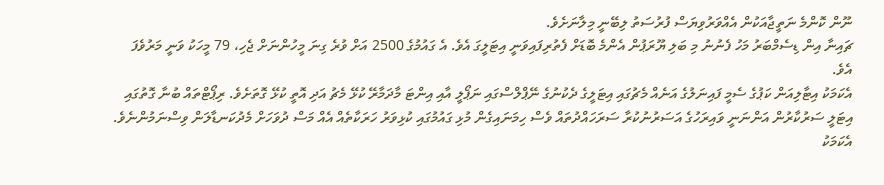ނޫން ކޮންމެ ނަތީޖާއަކުން އެއްވަރުވިޔަސް ފުރުސަތު ލިބޭނީ މިލާނަށެވެ.
ޗައިނާ އިން ޑިސެމްބަރު މަހު ފެނުނު މި ބަލި ޔޫރަޕުން އެންމެ ބޮޑަށް ފެތުރިފައިވަނީ އިޓަލީގަ އެވެ. އެ ގައުމުގެ 2500 އަށް ވުރެ ގިނަ މީހުންނަށް ޖެހި، 79 މީހަކު ވަނީ މަރުވެފަ އެވެ.
އެކަމަކު އިޓާލިއަން ކަޕުގެ ސެމީ ފައިނަލުގެ އަނެއް މެޗުގައި އިޓަލީގެ ދެކުނުގެ ނޭޕްލްސްގައި ނަޕޯލީ އާއި އިންޓަ މާދަމާރޭ ކުޅޭ މެޗު އަދި އޮތީ ކުޅޭ ގޮތަށެވެ. ރިޕޯޓްތައް ބުނާ ގޮތުގައި އިޓަލީ ސަރުކާރުން އަންނަނީ ވައިރަހުގެ އަސަރުނުކުރާ ސަރަހައްދުތައް ވެސް ހިމަނައިގެން މުޅި ގައުމުގައި ކުޅިވަރު ހަރަކާތެއް އެއް މަސް ދުވަހަށް މެދުކަނޑާލަން ވިސްނަމުންނެވެ. އެކަމަކު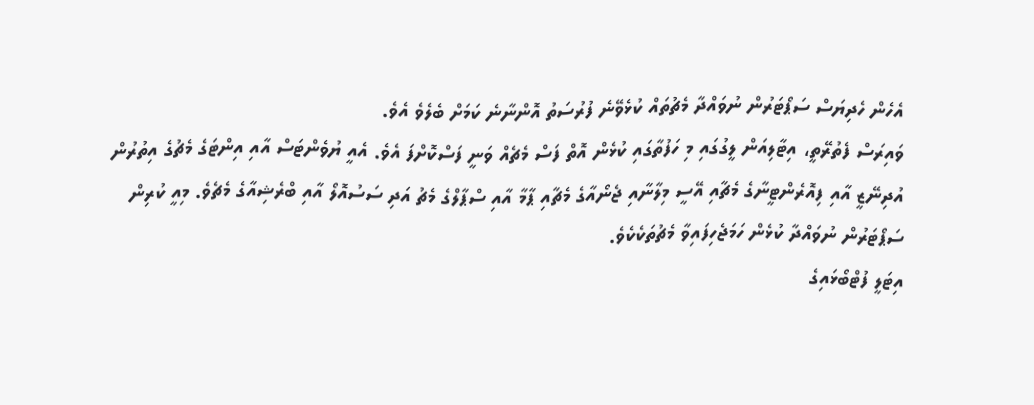އެހެން ހެދިޔަސް ސަޕޯޓަރުން ނުވައްދާ މެޗުތައް ކުޅެވޭނެ ފުރުސަތު އޮންނާނެ ކަމަށް ބެލެވެ އެވެ.
ވައިރަސް ފެތުރޭތީ، އިޓާލިއަން ލީގުގައި މި ހަފުތާގައި ކުޅެން އޮތް ފަސް މެޗެއް ވަނީ ފަސްކޮށްފަ އެވެ. އެއީ ޔުވެންޓަސް އާއި އިންޓަގެ މެޗުގެ އިތުރުން އުދިނޭޒީ އާއި ފިއޮރެންޓީނާގެ މެޗާއި އޭސީ މިލާނާއި ޖެނޯއާގެ މެޗާއި ޕާމާ އާއި ސްޕާލްގެ މެޗު އަދި ސަސުއޮލޯ އާއި ބްރެޝިއާގެ މެޗެވެ. މިއީ ކުރިން ސަޕޯޓަރުން ނުވައްދާ ކުޅެން ހަމަޖެހިފައިވާ މެޗުތަކެކެވެ.
އިޓަލީ ފުޓްބޯޅައިގެ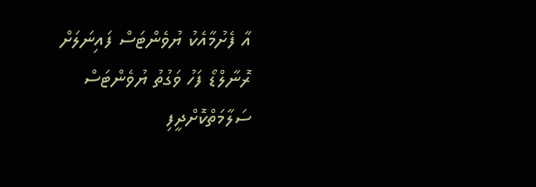އާ ފެށުމާއެކު ޔުވެންޓަސް ފައިނަލަށް
ރޮނާލްޑޯ ފަހު ވަގުތު ޔުވެންޓަސް ސަލާމަތްކޮށްދީފި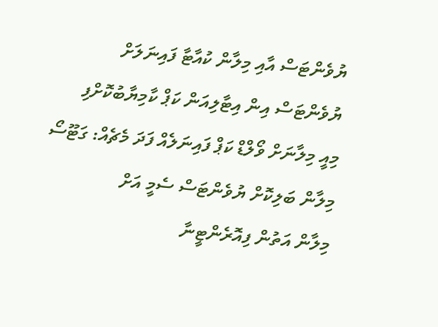ޔުވެންޓަސް އާއި މިލާން ކުއާޓާ ފައިނަލަށް
ޔުވެންޓަސް އިން އިޓާލިއަން ކަޕް ކާމިޔާބުކޮށްފި
މިއީ މިލާނަށް ވޯލްޑް ކަޕް ފައިނަލެއް ފަދަ މެޗެއް: ގަޓޫސޯ
މިލާން ބަލިކޮށް ޔުވެންޓަސް ސެމީ އަށް
މިލާން އަތުން ފިއޮރެންޓީނާ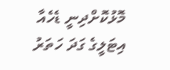މޮޅުކޮށްދިނީ ޑެހެއާ
އިޓަލީގެ ގަދަ ހަތަރު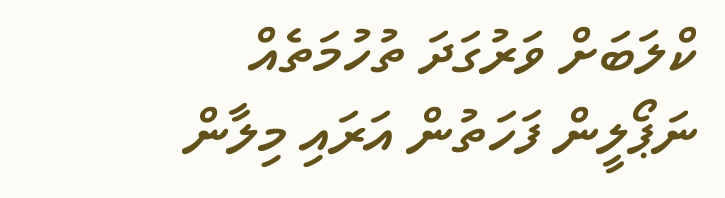ކްލަބަށް ވަރުގަދަ ތުހުމަތެއް
ނަޕޯލީން ފަހަތުން އަރައި މިލާން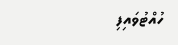ހުއްޓުވައިފި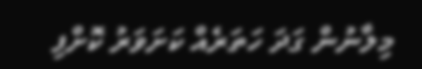މިލާނުން ގަދަ ހަތަރެއް ކަށަވަރު ކޮށްފި